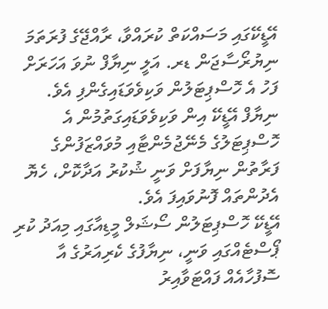އޭޑީކޭގައި މަސައްކަތް ކުރައްވާ، ރާއްޖޭގެ ފުރަތަމަ ނިޔުރޯސާޖަން ޑރ. އަލީ ނިޔާފް ނުވަ އަހަރަށް ފަހު އެ ހޮސްޕިޓަލުން ވަކިވެވަޑައިގެންފި އެވެ.
ނިޔާފް އޭޑީކޭ އިން ވަކިވެވަޑައިގަތުމުން އެ ހޮސްޕިޓަލުގެ މެނޭޖުމެންޓާއި މުވައްޒަފުންގެ ފަރާތުން ނިޔާފަށް ވަނީ ޝުކުރު އަދާކޮށް، ހެޔޮ އެދުންތައް ފޮނުވައިފަ އެވެ.
އޭޑީކޭ ހޮސްޕިޓަލުން ސޯޝަލް މީޑިއާގައި މިއަދު ކުރި ޕޯސްޓެއްގައި ވަނީ، ނިޔާފުގެ ކެރިއަރުގެ އާ ސޮފުހާއެއް ފައްޓަވާއިރު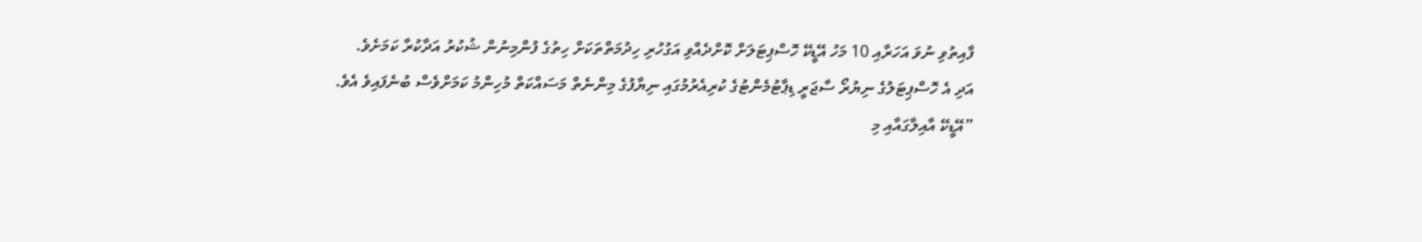ފާއިތުވި ނުވަ އަހަރާއި 10 މަހު އޭޑީކޭ ހޮސްޕިޓަލަށް ކޮށްދެއްވި އަގުހުރި ހިދުމަތްތަކަށް ހިތުގެ ފުންމިނުން ޝުކުރު އަދާކުރާ ކަމަށެވެ.
އަދި އެ ހޮސްޕިޓަލުގެ ނިޔުރޯ ސާޖަރީ ޑިޕާޓުމެންޓުގެ ކުރިއެރުމުގައި ނިޔާފުގެ މިންނެތް މަސައްކަތް މުހިންމު ކަމަށްވެސް ބުނެފައިވެ އެވެ.
”އޭޑީކޭ އާއިލާގައާއި މި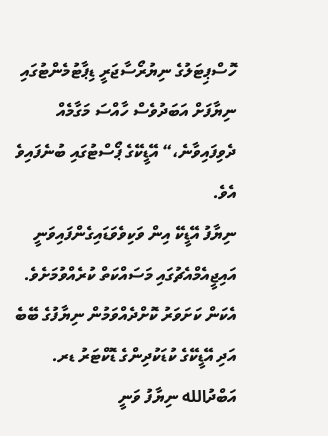ހޮސްޕިޓަލުގެ ނިޔުރޯސާޖަރީ ޑިޕާޓުމެންޓުގައި ނިޔާފަށް އަބަދުވެސް ހާއްސަ މަގާމެއް ދެވިފައިވާނެ،“ އޭޑީކޭގެ ޕޯސްޓުގައި ބުނެފައިވެ އެވެ.
ނިޔާފު އޭޑީކޭ އިން ވަކިވެވަޑައިގެންފައިވަނީ އައިޖީއެމްއެޗުގައި މަސައްކަތް ކުރެއްވުމަށެވެ.
އެކަން ކަށަވަރު ކޮށްދެއްވަމުން ނިޔާފުގެ ބޭބެ އަދި އޭޑީކޭގެ ކުޑަކުދިންގެ ޑޮކްޓަރު ޑރ. އަބްދުالله ނިޔާފު ވަނީ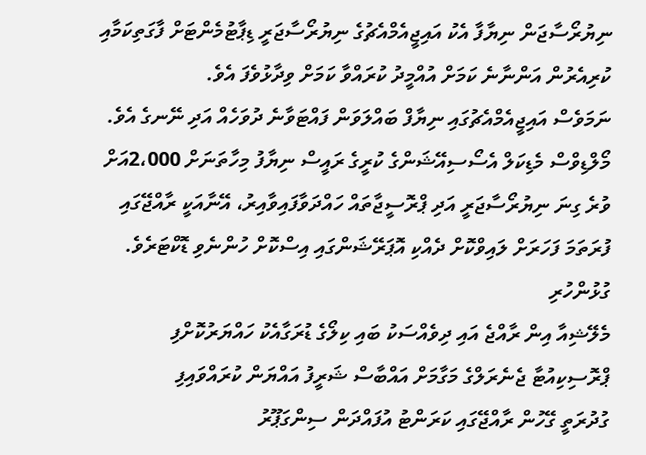ނިޔުރޯސާޖަން ނިޔާފާ އެކު އައިޖީއެމްއެޗުގެ ނިޔުރޯސާޖަރީ ޑިޕާޓުމެންޓަށް ފާގަތިކަމާއި ކުރިއެރުން އަންނާނެ ކަމަށް އުއްމީދު ކުރައްވާ ކަމަށް ވިދާޅުވެފަ އެވެ.
ނަމަވެސް އައިޖީއެމްއެޗުގައި ނިޔާފް ބައްލަވަން ފައްޓަވާނެ ދުވަހެއް އަދި ނޭނގެ އެވެ.
މޯލްޑިވްސް މެޑިކަލް އެސޯސިއޭޝަންގެ ކުރީގެ ރައީސް ނިޔާފު މިހާތަނަށް 2،000އަށް ވުރެ ގިނަ ނިޔުރޯސާޖަރީ އަދި ޕްރޮސީޖާތައް ހައްދަވާފައިވާއިރު، އޭނާއަކީ ރާއްޖޭގައި ފުރަތަމަ ފަހަރަށް ލައިވްކޮށް ދެއްކި އޮޕަރޭޝަންގައި އިސްކޮށް ހުންނެވި ޑޮކްޓަރެވެ.
ގުޅުންހުރި
މެލޭޝިއާ އިން ރާއްޖެ އައި ދިވެއްސަކު ބައި ކިލޯގެ ޑުރަގާއެކު ހައްޔަރުކޮށްފި
ޕްރޮސިކިއުޓާ ޖެނެރަލްގެ މަގާމަށް އައްބާސް ޝަރީފު އައްޔަން ކުރައްވައިފި
ގުދުރަތީ ގޭހުން ރާއްޖޭގައި ކަރަންޓު އުފައްދަން ސިންގަޕޫރު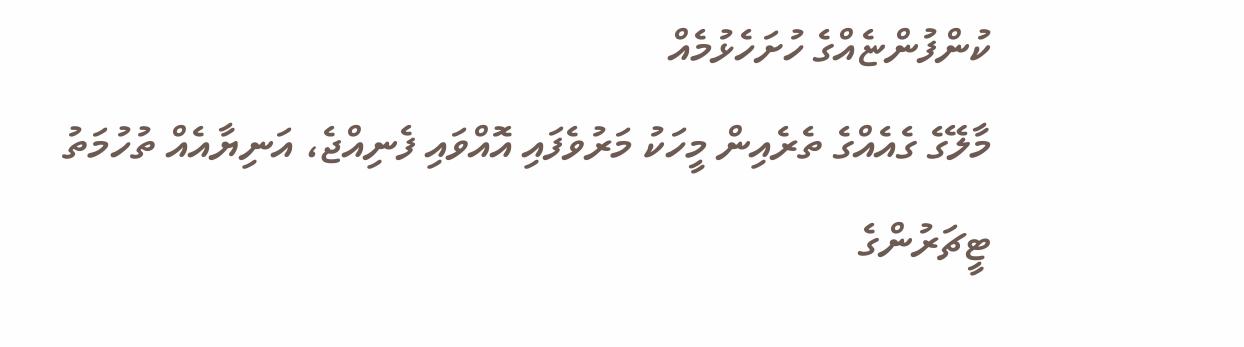ކުންފުންޏެއްގެ ހުށަހެޅުމެއް
މާލޭގެ ގެއެއްގެ ތެރެއިން މީހަކު މަރުވެފައި އޮއްވައި ފެނިއްޖެ، އަނިޔާއެއް ތުހުމަތު
ޓީޗަރުންގެ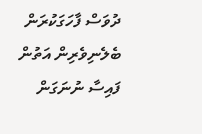ދުވަސް ފާހަގަކުރަން ބެލެނިވެރިން އަތުން ފައިސާ ނުނަގަން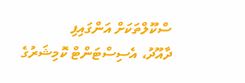ސްކޫލްތަކަށް އަންގައިފި
ދާއޫދު، އެސިސްޓަންޓް ކޮމިޝަރުގެ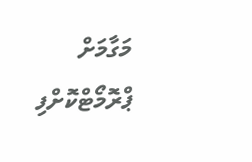މަގާމަށް ޕްރޮމޯޓްކޮށްފި